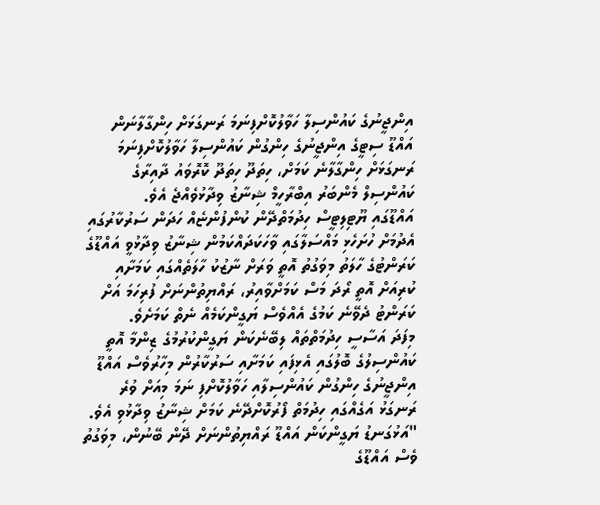އިންޖީނުގެ ކައުންސިލާ ހަވާލުކޮށްފިނަމަ ރަނގަޅަށް ހިންގާލާނަން
އައްޑޫ ސިޓީގެ އިންޖީނުގެ ހިންގުން ކައުންސިލާ ހަވާލުކޮށްފިނަމަ ރަނގަޅަށް ހިންގާލާނެ ކަމަށް، ހިތަދޫ ހިތަދޫ ކޮރޮވައު ދާއިރާގެ ކައުންސިލް މެންބަރު އިބްރާހީމް ޝިނާޒު ވިދާޅުވެއްޖެ އެވެ.
އައްޑޫގައި ޔޫޓިލިޓީސް ހިދުމަތްދޭން ކުންފުންޏެއް ހަދަން ސަރުކާރުގައި އެދުމަށް ހުށަހެޅި މައްސަލާގައި ވާހަކަދައްކަމުން ޝިނާޒު ވިދާޅުވީ އައްޑޫގެ ކަރަންޓުގެ ހާލަތު މިވަގުތު އޮތީ ވަރަށް ނާޒުކު ހާލަތެއްގައި ކަމަށާއި ކުރިއަށް އޮތީ ރޯދަ މަސް ކަމަށްވާއިރު، ރައްޔިތުންނަށް ފުރިހަމަ އަށް ކަރަންޓު ދެވޭނެ ކަމުގެ އެއްވެސް ޔަގީންކަމެއް ނެތް ކަމަށެވެ.
މިފަދަ އަސާސީ ހިދުމަތްތައް ލިބޭނެކަން ޔަގީންކުރުމުގެ ޒިންމާ އޮތީ ކައުންސިލުގެ ބޮލުގައި އެޅިފައި ކަމަށާއި ސަރުކާރުން މިހާރުވެސް އައްޑޫ އިންޖީނުގެ ހިންގުން ކައުންސިލާއި ހަވާލުކޮށްފި ނަމަ މިއަށް ވުރެ ރަނގަޅު އަގެއްގައި ހިދުމަތް ފޯރުކޮށްދޭނެ ކަމަށް ޝިނާޒު ވިދާޅުވި އެވެ.
"އަޅުގަނޑު ޔަގީންކަން އައްޑޫ ރައްޔިތުންނަށް ދޭން ބޭނުން، މިވަގުތު ވެސް އައްޑޫގެ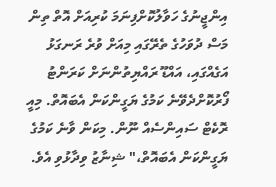އިންޖީނުގެ ހަވާލުކޮށްފިނަމަ ކުރިއަށް އޮތް ތިން މަސް ދުވަހުގެ ތެރޭގައި މިއަށް ވުރެ ރަނގަޅު އަގެއްގައި، އައްޑޫ ރައްޔިތުންނަށް ކަރަންޓު ފޯރުކޮށްދެވޭނެ ކަމުގެ ޔަގީންކަން އެބައޮތް. މިއީ ރޮކެޓް ސައިންސެއް ނޫން. މިކަން ވާނެ ކަމުގެ ޔަގީންކަން އެބައޮތް،" ޝިނާޒު ވިދާޅުވި އެވެ.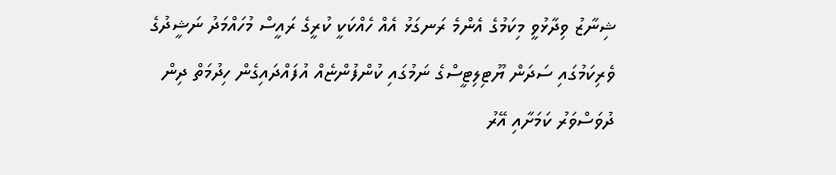ޝިނާޒު ވިދާޅުވީ މިކަމުގެ އެންމެ ރަނގަޅު އެއް ހެއްކަކީ ކުރީގެ ރައީސް މުހައްމަދު ނަޝީދުގެ ވެރިކަމުގައި ސަދަން ޔޫޓިލިޓީސްގެ ނަމުގައި ކުންފުންޏެއް އުފައްދައިގެން ހިދުމަތް ދިން ދުވަސްވަރު ކަމަށާއި އޭރު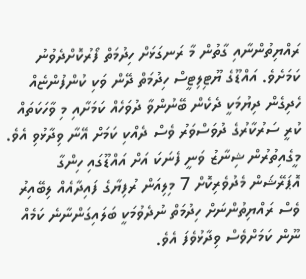ރައްޔިތުންނާއި ގާތުން މާ ރަނގަޅަށް ހިދުމަތް ފޯރުކޮށްދެވުނު ކަމަށެވެ. އައްޑޫގެ ޔޫޓިލިޓީސް ހިދުމަތް ދޭން ވަކި ކުންފުންޏެއް ހެދިގެން ދިޔުމަކީ ދެކެން ބޭނުންވާ ދުވަހެއް ކަމަށާއި މި ވާހަކަތައް ކުރީ ސަރުކާރުގެ ދުވަސްވަރު ވެސް ދެއްކި ކަމަށް އޭނާ ވިދާޅުވި އެވެ.
މީގެއިތުރުން ޝިނާޒު ވަނީ ފެނަކަ އަށް އައްޑޫގައި ހިންގާ އޮޕަރޭޝަން މެދުވެރިކޮށް 7 މިލިއަން ރުފިޔާގެ ފައިދާއެއް ލިބޭއިރު ވެސް ރައްޔިތުންނަށް ހިދުމަތް ނުދެވުމަކީ ބަލައިގަންނާނެ ކަމެއް ނޫން ކަމަށްވެސް ވިދާޅުވެފަ އެވެ.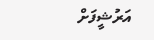އަރުޝީފަށް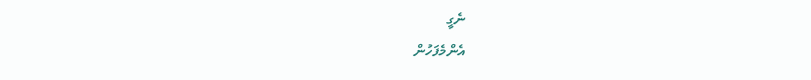ނެގީ
އެންމެފަހުން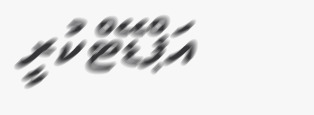އަޕްޑޭޓްކުރީ